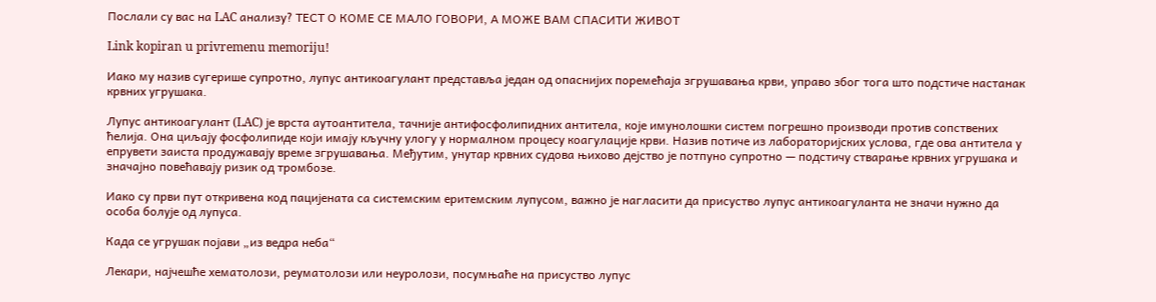Послали су вас на LAC анализу? ТЕСТ О КОМЕ СЕ МАЛО ГОВОРИ, А МОЖЕ ВАМ СПАСИТИ ЖИВОТ

Link kopiran u privremenu memoriju!

Иако му назив сугерише супротно, лупус антикоагулант представља један од опаснијих поремећаја згрушавања крви, управо због тога што подстиче настанак крвних угрушака.

Лупус антикоагулант (LAC) је врста аутоантитела, тачније антифосфолипидних антитела, које имунолошки систем погрешно производи против сопствених ћелија. Она циљају фосфолипиде који имају кључну улогу у нормалном процесу коагулације крви. Назив потиче из лабораторијских услова, где ова антитела у епрувети заиста продужавају време згрушавања. Међутим, унутар крвних судова њихово дејство је потпуно супротно — подстичу стварање крвних угрушака и значајно повећавају ризик од тромбозе.

Иако су први пут откривена код пацијената са системским еритемским лупусом, важно је нагласити да присуство лупус антикоагуланта не значи нужно да особа болује од лупуса.

Када се угрушак појави „из ведра неба“

Лекари, најчешће хематолози, реуматолози или неуролози, посумњаће на присуство лупус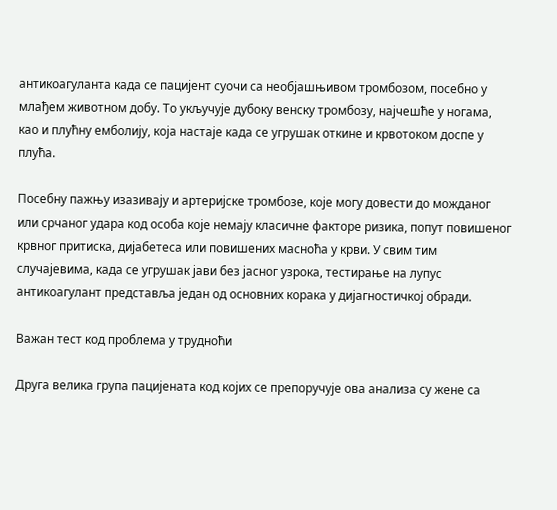антикоагуланта када се пацијент суочи са необјашњивом тромбозом, посебно у млађем животном добу. То укључује дубоку венску тромбозу, најчешће у ногама, као и плућну емболију, која настаје када се угрушак откине и крвотоком доспе у плућа.

Посебну пажњу изазивају и артеријске тромбозе, које могу довести до можданог или срчаног удара код особа које немају класичне факторе ризика, попут повишеног крвног притиска, дијабетеса или повишених масноћа у крви. У свим тим случајевима, када се угрушак јави без јасног узрока, тестирање на лупус антикоагулант представља један од основних корака у дијагностичкој обради.

Важан тест код проблема у трудноћи

Друга велика група пацијената код којих се препоручује ова анализа су жене са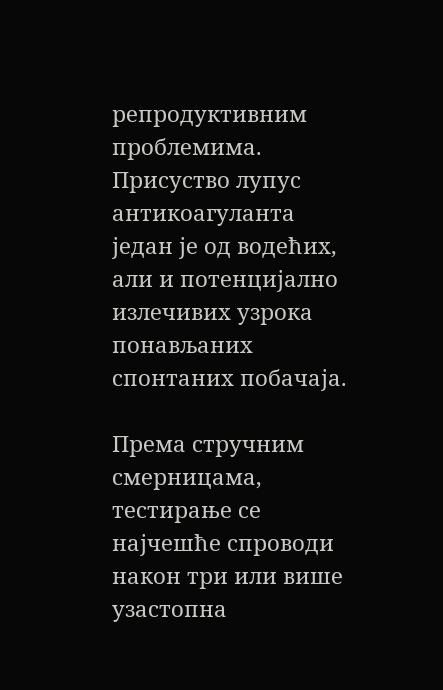репродуктивним проблемима. Присуство лупус антикоагуланта један је од водећих, али и потенцијално излечивих узрока понављаних спонтаних побачаја.

Према стручним смерницама, тестирање се најчешће спроводи након три или више узастопна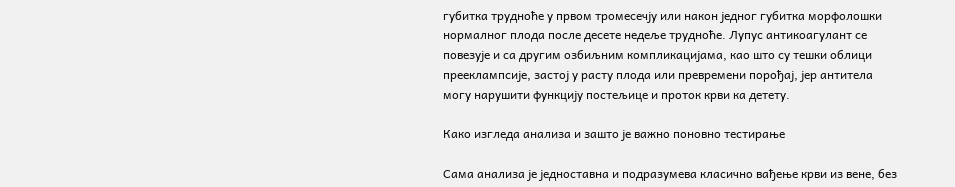губитка трудноће у првом тромесечју или након једног губитка морфолошки нормалног плода после десете недеље трудноће. Лупус антикоагулант се повезује и са другим озбиљним компликацијама, као што су тешки облици прееклампсије, застој у расту плода или превремени порођај, јер антитела могу нарушити функцију постељице и проток крви ка детету.

Како изгледа анализа и зашто је важно поновно тестирање

Сама анализа је једноставна и подразумева класично вађење крви из вене, без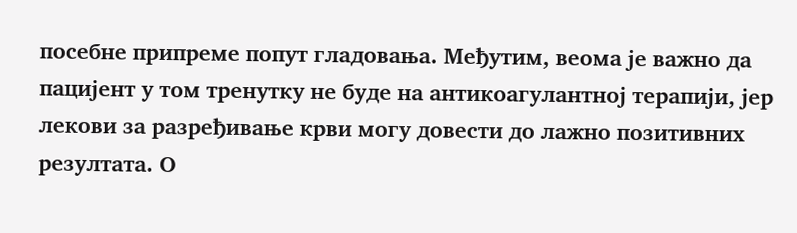посебне припреме попут гладовања. Међутим, веома је важно да пацијент у том тренутку не буде на антикоагулантној терапији, јер лекови за разређивање крви могу довести до лажно позитивних резултата. О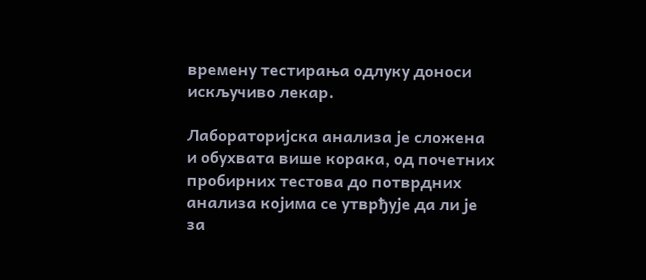времену тестирања одлуку доноси искључиво лекар.

Лабораторијска анализа је сложена и обухвата више корака, од почетних пробирних тестова до потврдних анализа којима се утврђује да ли је за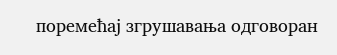поремећај згрушавања одговоран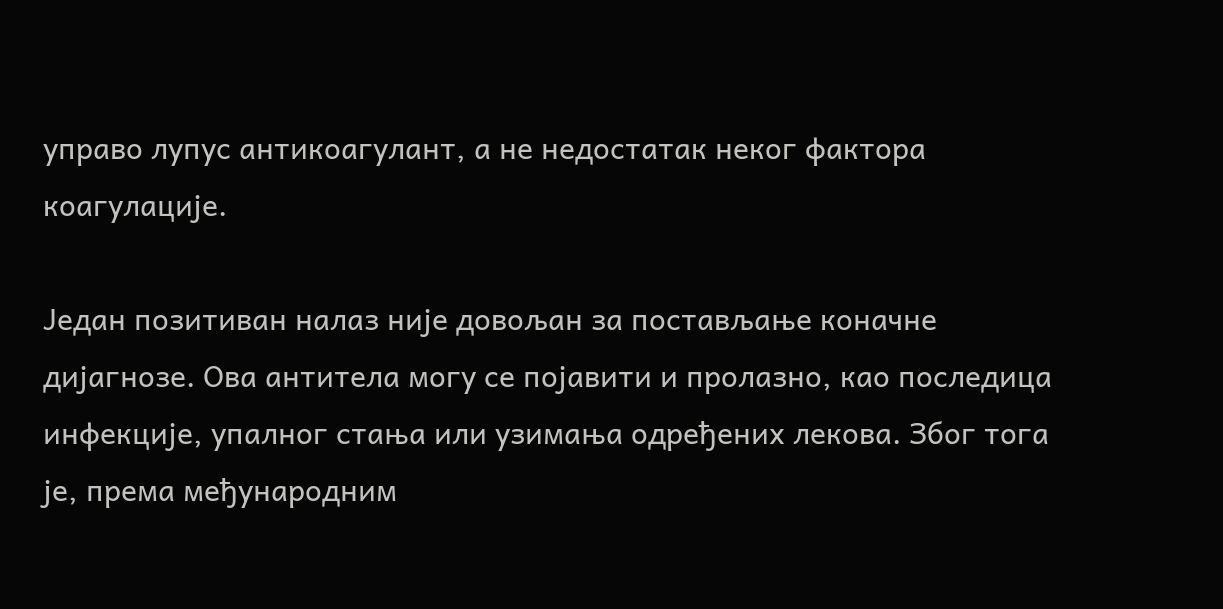управо лупус антикоагулант, а не недостатак неког фактора коагулације.

Један позитиван налаз није довољан за постављање коначне дијагнозе. Ова антитела могу се појавити и пролазно, као последица инфекције, упалног стања или узимања одређених лекова. Због тога је, према међународним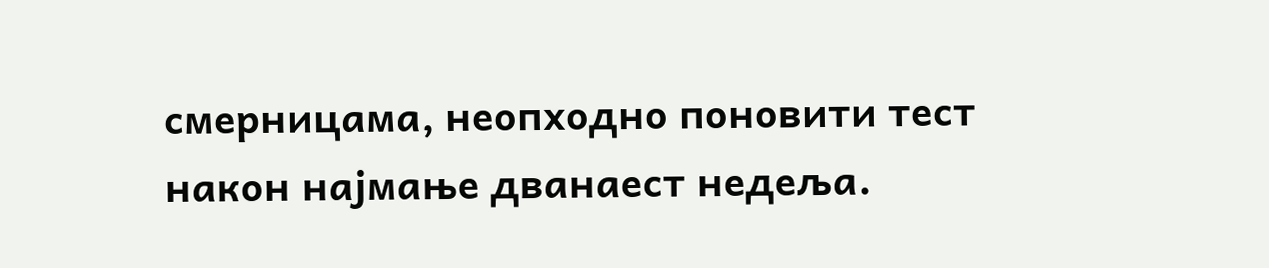смерницама, неопходно поновити тест након најмање дванаест недеља.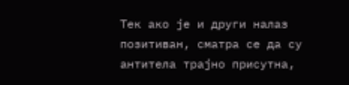Тек ако је и други налаз позитиван, сматра се да су антитела трајно присутна,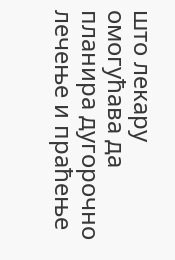што лекару омогућава да планира дугорочно лечење и праћење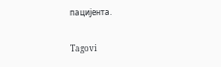пацијента.

Tagovi